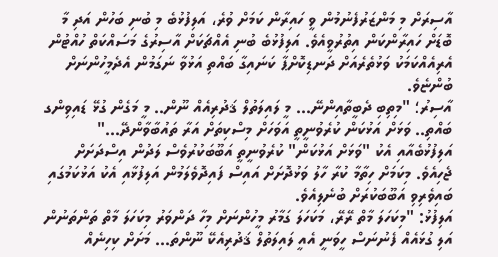އާސިރަށް މި މަންޒަރުފެނުމުން ވީ ހައިރާން ކަމަށް ވުރެ، އަލިފުޅުބެ މި ބުނި ބަހުން އަދި މާ ބޮޑަށް ހައިރާންކަން އިތުރުވީއެވެ. އަލިފުޅުބެ ބުނި އެއްޗަކަށް އާސިރުގެ މަސައްކަތް ހުއްޓުން އެރިއެއްކަމަކު ވަޅުތެރެއަށް ދަނޑިކޮށްޕާ ކަނައިގާ ބައްތި އަޅުވާ ނަގަމުން އެދެމީހުންނަށް ބުންޏެވެ.
އާސިރު؛ "މިތިބި ދެބީތާއިންނޭ... މީ ލައިލަތުލް ޤަދުރިއެއް ނޫން.. މީ މަގެން ގުޅޭ ޑައިވިންގ ބައްތި.. ވަޅަށް އަޅުކަން ކުރެވުނީތީ އަވަހަށް މިސްކިތަށް އަރާ ތައުބާވާންދޭ..."
އަލިފުޅުބެއާއި އެކު "ވަޅަށް އަޅުކަން" ކުރެވުނީތީ އަބޫބަކުރުވެސް ލަދުން އިސްދަށަށް ޖެހިއެވެ. މިކަމަށް ހިތާމާ ކުރާ ހާލު ވަޅުދޮށަށް އައިސް ފައިދޮވެލަމުން އަލިފުޅާއި އެކު އަޅުކަމުގައި ބައިވެރިވި އަބޫބަކުރަށް ބުނެލިއެވެ.
އަލިފުޅު: "މިކަހަލަ މާތް ރޭރޭ، މަކަހަލަ ގަމާރު މީހުންނަށް މިހާ ދަންވަރު މިކަހަލަ މާތް ތަންތަނުން އަލި ގުޅައެއް ފެނުނަސް ހީވަނީ އެއީ ލައިލަތުލް ޤަދުރިއެކޭ ނޫންތަ... މަށަށް ކިހިނެއް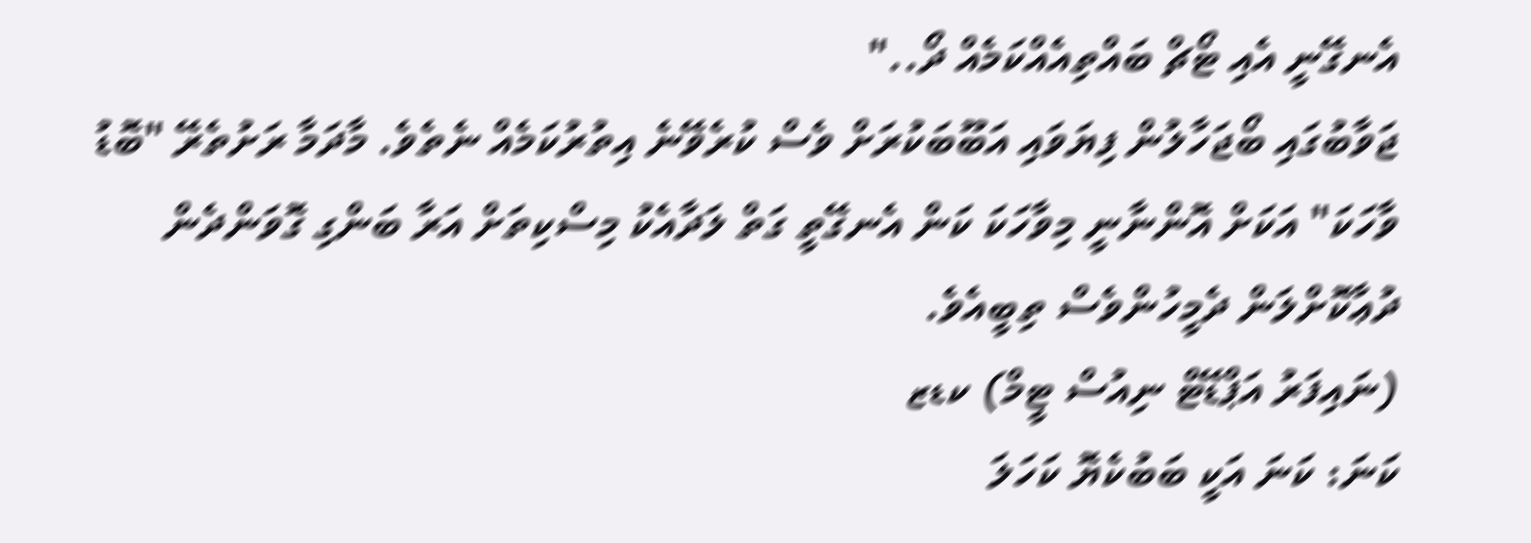އެނގޭނީ އެއި ޓޯޗް ބައްތިއެއްކަމެއް ދޯ.."
ޖަވާބުގައި ބޯޖަހާލުން ފިޔަވައި އަބޫބަކުރަށް ވެސް ކުރެވޭނެ އިތުރުކަމެއް ނެތެވެ. މާދަމާ ރަށުތެރޭ "ބޮޑު ވާހަކަ" އަކަށް އޮންނާނީ މިވާހަކަ ކަން އެނގޭތީ ގަތް ލަދާއެކު މިސްކިތަށް އަރާ ބަންގި ގޮވަންދެން ދުޢާކޮށްލަން ދެމީހުންވެސް ތިބީއެވެ.
(ނައިފަރު އަޕްޑޭޓް ނިއުސް ޓީމް) ކޑޒ
ކަނަ: ކަނަ އަކީ ބަބުކެޔޮ ކަހަލަ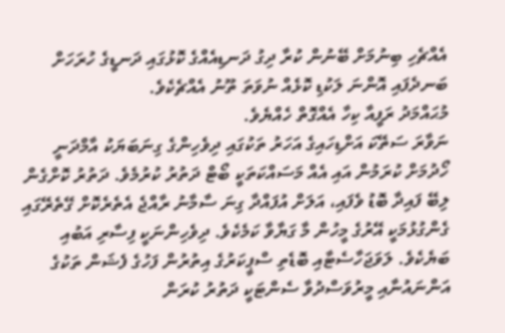އެއްޗެހި ބިނުމަށް ބޭނުން ކުރާ ދިގު ދަނޑިއެއްގެ ކޮޅުގައި ދަނޑީގެ ހުރަހަށް ބަނދެފައި އޮންނަ ލަކުޑި ކޮޅެއް ނުވަތަ ތޫނު އެއްޗެކެވެ.
މުޙައްމަދު ރަފީއާ ކިހާ އެއްގޮތް ހެއްޔެވެ.
ނަވާރަ ސަތޭކަ އަށްޑިހައިގެ އަހަރު ތަކުގައި ދިވެހިންގެ ގިނަބަޔަކު އާމްދަނީ ހޯދުމަށް ކުރަމުން އައި އެއް މަސައްކަތަކީ ބޯޓް ދަތުރު ކުރުމެވެ. ދަތުރު ކޮށްގެން ލިބޭ ފައިދާ ބޮޑު ވެފައި، އަލަށް އުފައްދާ ގިނަ ސާމާނު ރާއްޖެ އެތެރެކޮށް ގޭތެރޭގައި ގެންގުޅުމަކީ އޭރުގެ މީހުން މާ ގަޔާވާ ކަމެކެވެ. ދިވެހިންނަކީ ފިސާރި އަބުއި ބަޔެކެވެ. ލަވަޖަހާސެޓާއި ބޮޑެތި ސްޕީކަރުގެ އިތުރުން ފަހުގެ ފެޝަން ތަކުގެ އަންނައުނާއި މީރުވަސްދުވާ ސެންޓަކީ ދަތުރު ކުރަން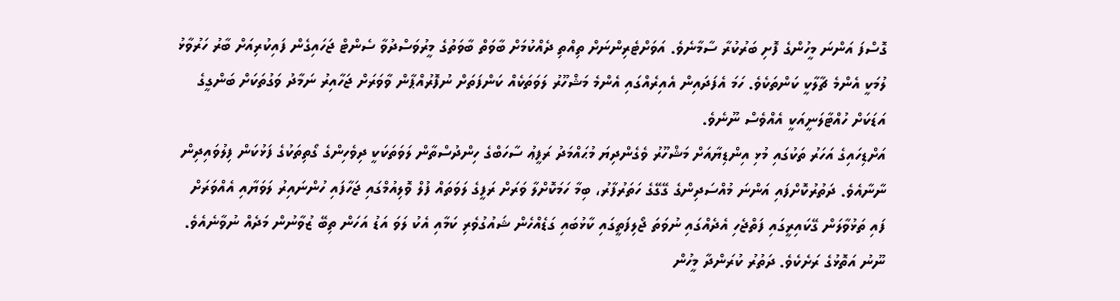ގޮސްފަ އަންނަ މީހުންގެ ފޮށި ބަރުކުރާ ސާމާނެވެ. އަވަށްޓެރިންނަށް ތިއްތި ދެއްކުމަށް ބާވަތް ބާވަތުގެ މީރުވަސްދުވާ ސެންޓް ޖަހައިގެން ފައިކުރިއަށް ބާރު ހަރުވާޅު ލުމަކީ އެންމެ ޗާލާކީ ކަންތަކެވެ. ހަމަ އެފަދައިން އެއިރެއްގައި އެންމެ މަޝްހޫރު ލަވަތަކެއް ކަންފަތަށް ނުފޮރުއްޕާން ވާވަރަށް ޖަހާއިރު ނަމާދު ވަގުތަކަށް ބަންގީގެ އަޑަކަށް ހުއްޓާލަނީއަކީ އެއްވެސް ނޫނެވެ.
އަށްޑިހައިގެ އަހަރު ތަކުގައި މުޅި އިންޑިޔާއަށް މަޝްހޫރު ވެގެންދިޔަ މުޙައްމަދު ރަފީޢު ސާހަބްގެ ހިންދުސްތާން ލަވަތަކަކީ ދިވެހިންގެ ގޯތިތަކުގެ ފަޅުކަން ފިލުވައިދިން ނާނާއެވެ. ދަތުރުކޮށްފައި އަންނަ މުއްސަދިންގެ ގޭގޭގެ ހަތަރުފާރު، ބިމާ ހަމަކޮށްލާ ވަރަށް ރަފީގެ ލަވަތައް ފުލް ވޮލިއުމްގައި ޖަހާފައި ހުންނައިރު ލަވަޔާއި އެއްވަރަށް ފައި ތަޅުވާލަން ގޭކައިރީގައި ފަތްޖެހި އެދެއްގައި ނުވަތަ ޖޯލިފަތީގައި ކާޅުބައި ގަޑެއްހެން ޝައުގުވެރި ކަމާއި އެކު ލަވަ އަޑު އަހަން ތިބޭ ޒުވާނުން މަދެއް ނުވާނެއެވެ. ނޫނު އަތޮޅުގެ ރަށެކެވެ. ދަތުރު ކުރަންދާ މީހުން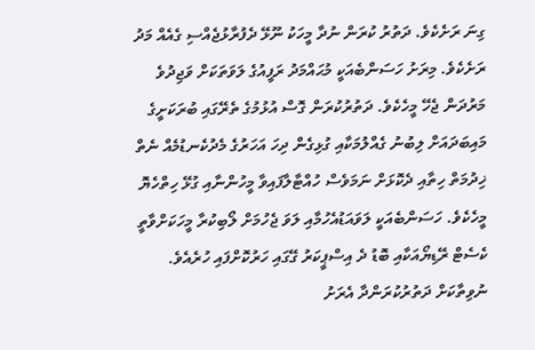ގިނަ ރަށެކެވެ. ދަތުރު ކުރަން ނުދާ މީހަކު ނޫޅޭ ދެފުރާޅުޖެއްސި ގެއެއް މަދު ރަށެކެވެ. މިރަށު ހަސަންބެއަކީ މުޙައްމަދު ރަފީއުގެ ލަވަތަކަށް ވަޖިދުވެ މަރުދަން ޖެހޭ މީހެކެވެ. ދަތުރުކުރަން ގޮސް އުޅުމުގެ ތެރޭގައި ބުރަކަށީގެ މައިބަދައަށް ލިބުނު ގެއްލުމަކާއި ގުޅިގެން ދިހަ އަހަރުގެ މެދުކެނޑުމެއް ނެތް ޚިދުމަތް ހިތާއި ދެކޮޅަށް ނަމަވެސް ހުއްޓާލާފައިވާ މީހުންނާއި ގުޅޭ ހިތްހެޔޮ މީހެކެވެ. ހަސަންބެއަކީ ލަވައަޑުއެހުމާއި ލަވަ ޖެހުމަށް ލޯބިކުރާ މީހަކަށްވާތީ ކެސެޓް ރޭޑިޔޯއަކާއި ބޮޑު ދެ އިސްޕީކަރު ގޭގައި ހަރުކޮށްފައި ހުރެއެވެ. ނުވިތާކަށް ދަތުރުކުރަންދާ އެރަށު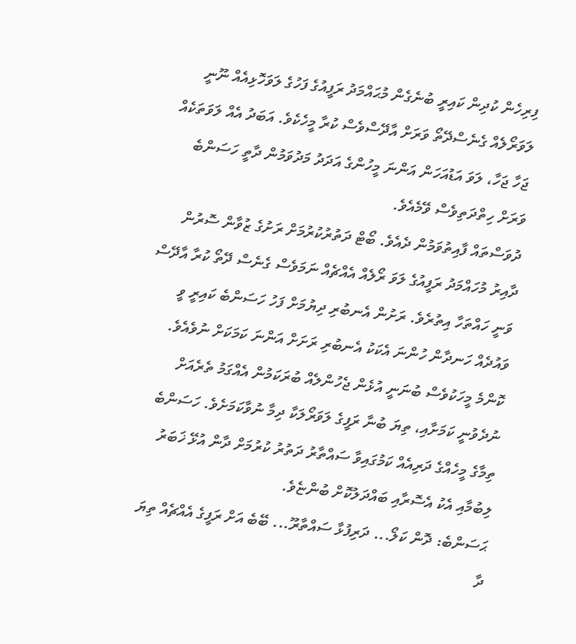ފިރިހެން ކުދިން ކައިރީ ބުނެގެން މުޙައްމަދު ރަފީއުގެ ފަހުގެ ލަވަހޮޅިއެއް ނޫނީ ލަވަރޯލެއް ގެނެސްދޭތޯ ވަރަށް އާދޭސްވެސް ކުރާ މީހެކެވެ. އަބަދު އެއް ލަވަތަކެއް ޖަހާ ޖަހާ، ލަވަ އަޑުއަހަން އަންނަ މީހުންގެ އަދަދު މަދުވަމުން ދާތީ ހަސަންބެ ވަރަށް ހިތްދަތިވެސް ވޭމެއެވެ.
ދުވަސްތައް ފާއިތުވަމުން ދެއެވެ. ބޯޓް ދަތުރުކުރުމަށް ރަށުގެ ޒުވާން ސޮރުން ދާއިރު މުހައްމަދު ރަފީއުގެ ލަވަ ރޯލެއް އެއްޗެއް ނަމަވެސް ގެނެސް ދޭތޯ ކުރާ އާދޭސް ވަނީ ހައްތަހާ އިތުރެވެ. ރަށުން އެނބުރި ދިޔުމަށް ފަހު ހަސަންބެ ކައިރީ ވީ ވައުދެއް ހަނދާން ހުންނަ އެކަކު އެނބުރި ރަށަށް އަންނަ ކަމަކަށް ނުވެއެވެ. ކޮންމެ މީހަކުވެސް ބުނަނީ އުޅެން ޖެހުންލެއް ބުރަކަމުން އެއްގަމު ތެރެއަށް ނުދެވުނީ ކަމަށާއި، ތިޔަ ބުނާ ރަފީގެ ލަވަރޯލަކާ ދިމާ ނުވާކަމަށެވެ. ހަސަންބެ ތިމާގެ މީހެއްގެ ދަރިއެއް ކަމުގައިވާ ސައްތާރު ދަތުރު ކުރުމަށް ދާން އުޅޭ ޚަބަރު ލިބުމާއި އެކު އެސޮރާއި ބައްދަލުކޮށް ބުންޏެވެ.
ޙަސަންބެ: ދޮން ކަލޯ... ދަރިފުޅާ ސައްތާރޫ... ބޭބެ އަށް ރަފީގެ އެއްޗެއް ތިޔަ ދާ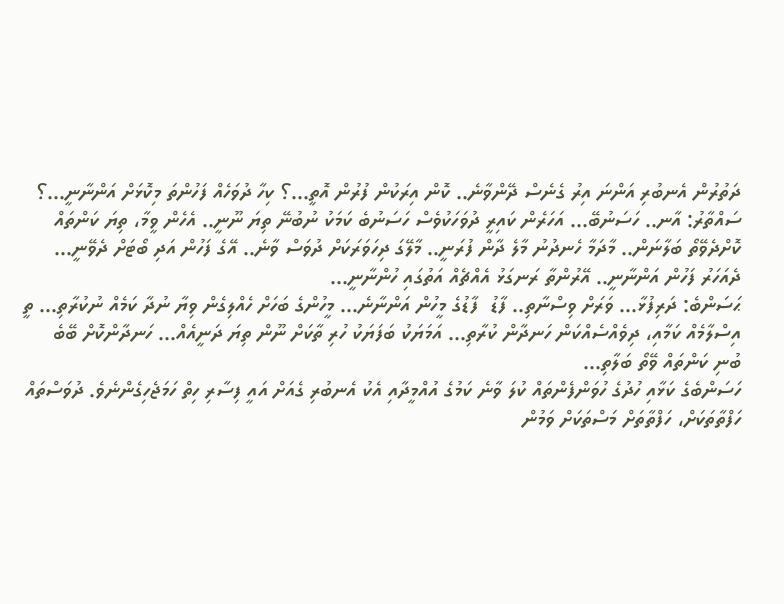ދަތުރުން އެނބުރި އަންނަ އިރު ގެނެސް ދޭންވާނެ.. ކޮން އިރަކުން ފުރުން އޮތީ...؟ ކިހާ ދުވަހެއް ފަހުންތަ މިކޮޅަށް އަންނާނީ...؟
ސައްތާރު: އާނ.. ހަސަނުބޭ... އަހަރެން ކައިރީ ދުވަހަކުވެސް ހަސަނުބެ ކަމަކު ނުބުނޭ ތިޔަ ނޫނީ.. އެހެން ވީމާ، ތިޔަ ކަންތައް ކޮށްދެވޭތޯ ބަލާނަން.. މާދަމާ ހެނދުނު މާލެ ދާން ފުރަނީ.. މާލޭގަ ދިހަވަރަކަށް ދުވަސް ވާނެ.. އޭގެ ފަހުން އަދި ބޯޓަށް ދެވޭނީ... ދެއަހަރު ފަހުން އަންނާނީ.. އޭރުންތާ ރަނގަޅު އެއްޗެއް އަތުގައި ހުންނާނީ...
ޙަސަންބެ: ދަރިފުޅާ... ވަރަށް ވިސްނާތި.. ފާޑު  ފާޑުގެ މީހުން އަންނާނެ... މީހުންގެ ބަހަށް ހެއްލިގެން ވިޔާ ނުދާ ކަމެއް ނުކުރާތި... ތީ އިސްލާމެއް ކަމާއި، ދިވެއްސެއްކަން ހަނދާން ކުރާތި... އަމަޔަކު ބަފަޔަކު ހުރި ތާކަށް ނޫން ތިޔަ ދަނީއެއް... ހަނދާންކޮށް ބޭބެ ބުނި ކަންތައް ވޭތޯ ބަލާތި...
ހަސަންބެގެ ކަޅާއި ހުދުގެ ހުވަންފެންތައް ކުލަ ވާނެ ކަމުގެ އުއްމީދާއި އެކު އެނބުރި ގެއަށް އައީ ފިސާރި ހިތް ހަމަޖެހިގެންނެވެ. ދުވަސްތައް ހަފްތާތަކަށް، ހަފްތާތަށް މަސްތަކަށް ވަމުން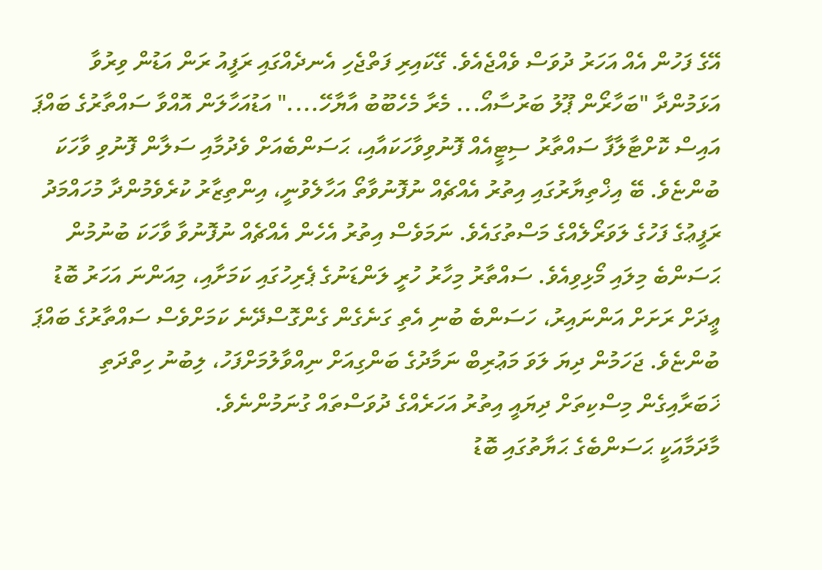އޭގެ ފަހުން އެއް އަހަރު ދުވަސް ވެއްޖެއެވެ. ގޭކައިރި ފަތްޖެހި އެނދެއްގައި ރަފީއު ރަން އަޑުން ވިރުވާ އަޅަމުންދާ "ބަހާރޯން ޕޫލު ބަރުސާއޯ... މެރާ މެހެބޫބު އާޔާހޭ...." އަޑުއަހާލަން އޮއްވާ ސައްތާރުގެ ބައްޕަ އައިސް ކޮށްޓާލާފާ ސައްތާރު ސިޓީއެއް ފޮނުވިވާހަކައާއި، ޙަސަންބެއަށް ވެދުމާއި ސަލާން ފޮނުވި ވާހަކަ ބުންޏެވެ. ބޭ އިޚްތިޔާރުގައި އިތުރު އެއްޗެއް ނުފޮނުވާތޯ އަހާލެވުނީ، އިންތިޒާރު ކުރެވެމުންދާ މުހައްމަދު ރަފީޢުގެ ފަހުގެ ލަވަރޯލެއްގެ މަސްތުގައެވެ. ނަމަވެސް އިތުރު އެހެން އެއްޗެއް ނުފޮނުވާ ވާހަކަ ބުނުމުން ޙަސަންބެ މިލައި މޯޅިވިއެވެ. ސައްތާރު މިހާރު ހުރީ ލަންޑަނުގެ ޕެރިހުގައި ކަމަށާއި، މިއަންނަ އަހަރު ބޮޑު ޢީދަށް ރަށަށް އަންނައިރު، ހަސަންބެ ބުނި އެތި ގަނެގެން ގެންގޮސްދޭނެ ކަމަށްވެސް ސައްތާރުގެ ބައްޕަ ބުންޏެވެ. ޖަހަމުން ދިޔަ ލަވަ މަޢުރިބް ނަމާދުގެ ބަންގިއަށް ނިއްވާލުމަށްފަހު، ލިބުނު ހިތްދަތި ޚަބަރާއިގެން މިސްކިތަށް ދިޔައީ އިތުރު އަހަރެއްގެ ދުވަސްތައް ގުނަމުންނެވެ.
މާދަމާއަކީ ޙަސަންބެގެ ޙަޔާތުގައި ބޮޑު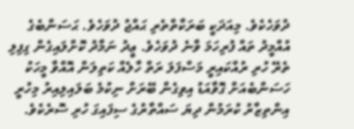ދުވަހެކެވެ. މިއަދަކީ ބަރަކާތްތެރި ޙައްޖު ދުވަހެވެ. ޙަސަންބެގެ އުއްމީދު ތައް ފުރިހަމަ ވާނެ ދުވަހެވެ. ޢީދު ނަމާދު ކޮށްލައިގެން ގިފިލި ތެރޭ ހުރި ރުއްކައިރީ މަސްފަލަ ރަތް ހާލެއް ކަތިލަން އޮއްވާ މީހަކު ހަސަންބެއަށް ގޮވާއަޑު އިވިގެން ބޭރަށް ނިކުމެ ބަލައިލިއިރު މިހުރީ އިންތިޒާރު ކުރަމުން ދިޔަ ސައްތާރުގެ ސިފައިގަ ހުރި ސޮރެކެވެ.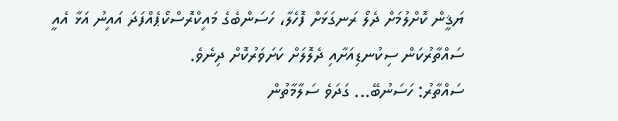ޔަޤީން ކޮށްލުމަށް ދެލޯ ރަނގަޅަށް ފޮހެލާ، ހަސަންބެގެ މައިކްރޮސްކޯޕެއްފަދަ އައިނު އަޅާ އެއީ ސައްތާރުކަން ސިކުނޑިއަށާއި ދެލޮލަށް ކަށަވަރުކޮށް ދިނެވެ.
ސައްތާރު: ހަސަނުބޭ... ގަދަވެ ސަލާމާތުން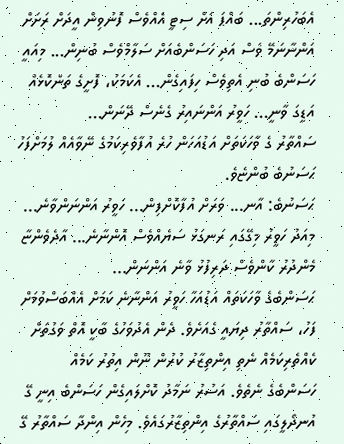އެބަހުރިންތަ... ބައްޕަ އަށް ސިޓީ އެއްވެސް ފޮނުވިން އީދަށް ރަށަށް އަންނާނަމޭ ވެސް އަދި ހަސަންބެއަށް ސަލާމްވެސް ބުނިން... މިއައީ ހަސަންބެ ބުނި އެތިވެސް ހިފައިގެން... އެކަމަކު، ފޮށީގެ ތަންކޮޅެއް އަޑީގަ ވާނީ... ހަވީރު އަންނައިރު ގެނެސް ދޭނަން...
ސައްތާރު ގެ ވާހަކަތަށް އަޑުއަހަން ހުރެ އުފާވެރިކަމުގެ ނޭވާއެއް ލުމަށްފަހު ޙަސަނުބެ ބުންޏެވެ.
ޙަސަނުބެ: އާނ... ވަރަށް އުފާކޮށްފިން... ހަވީރު އަންނަންވާނެ... މިއަދު ހަވީރު މިގޭގައި ރަނގަޅު ސަޔެއްވެސް އޮންނާނެ... އާދެވެންޏާ މެންދުރު ކާންވެސް ދަރިފުޅު ވާނެ އަންނަން...
ޙަސަންބެގެ ވާހަކަތައް އަޑުއަހާ ހަވީރު އަންނާނެ ކަމަށް އެއްބަސްވުމަށް ފަހު، ސައްތާރު ދިޔައީ ގެއަށެވެ. ދެން އެދުވަހުގެ ބާކީ އޮތް ވަގުތަށް ކެއްތެރިކަމެއް ނެތި އިންތިޒާރު ކުރުން ނޫން އިތުރު ކަމެއް ހަސަންބެގެ ނެތެވެ. އަސުރު ނަމާދު ކޮށްލައިގެން ހަސަންބެ އިނީ ގޭ އުނދޯލީގައި ސައްތާރުގެ އިންތިޒާރުގައެވެ. މިހެން އިންދާ ސައްތާރު ގޭ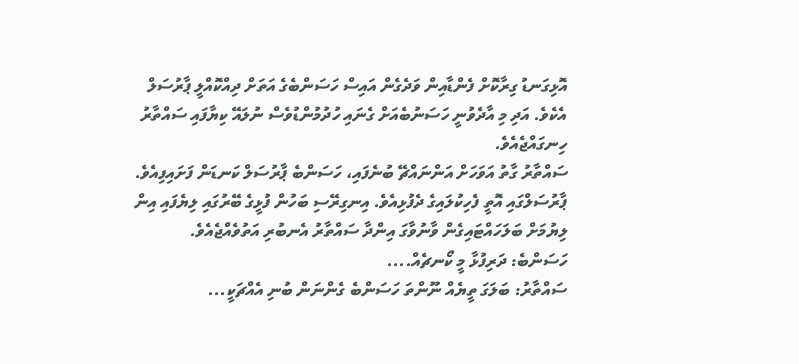އޮޅިގަނޑު ގިރާކޮށް ފެންޑާއިން ވަދެގެން އައިސް ހަސަންބެގެ އަތަށް ދިއްކޮއްލީ ޕާރުސަލް އެކެވެ. އަދި މި އާދެވުނީ ހަސަނުބެއަށް ގެނައި ހުދުމުންޑުވެސް ނުލައޭ ކިޔާފައި ސައްތާރު ހިނގައްޖެއެވެ.
ސައްތާރު ގާތު އަވަހަށް އަންނައްޗޭ ބުނެފައި، ހަސަންބެ ޕާރުސަލް ކަނޑަން ފަށައިފިއެވެ. ޕާރުސަލްގައި އޮތީ ފެހިކުލައިގެ ދެފުޅިއެވެ. އިނގިރޭސި ބަހުން ފުޅީގެ ބޭރުގައި ލިޔެފައި އިން ލިޔުމަށް ބަލަހައްޓައިގެން ވާނުވާގަ އިންދާ ސައްތާރު އެނބުރި އަތުވެއްޖެއެވެ.
ހަސަންބެ: ދަރިފުޅާ މީ ކޯނޗެއް....
ސައްތާރު: ބަލަގަ ތީޔެއް ނޫންތަ ހަސަންބެ ގެންނަން ބުނި އެއްޗަކީ...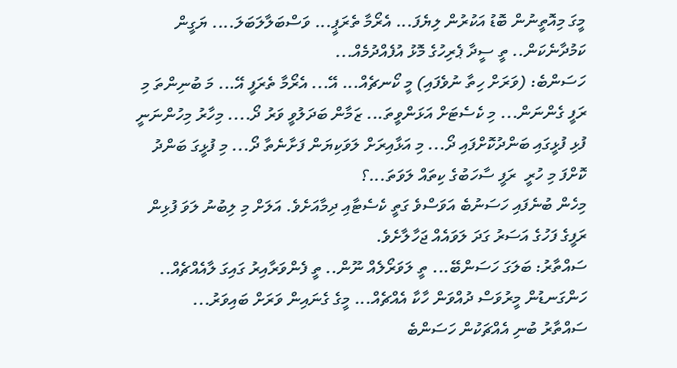މީގަ މިއޮތީނުން ބޮޑު އަކުރުން ލިޔެފަ... އެރޯމާ ތެރަޕީ... ވަސްބަލާލަބަލަ.... ޔަގީން ކަމުދާނެކަން.. ތީ ސީދާ ޕެރިހުގެ މޮޅު އުފެއްދުމެއް...
ހަސަންބެ: (ވަރަށް ހިތާ ނުވެފައި) މީ ކޯނޗެއް... އޭ... އެރޯމާ ތެރަފީ އޭ... މަ ބުނިންތަ މި ރަފީ ގެންނަން... މި ކެސެޓަށް އަޅަންވީތަ... ޒަމާން ބަދަލުވީ ވަރު ދޯ.... މިހާރު މިހުންނަނީ ފުޅި ފުޅީގައި ބަންދުކޮށްފައި ދޯ... މި އަޅާއިރަށް ލަވަކިޔަން ފަށާނެތާ ދޯ... މި ފުޅީގަ ބަންދު ކޮށްފަ މި ހުރީ  ރަފީ ސާހަބުގެ ކިތައް ލަވަތަ...؟
މިހެން ބުނެފައި ހަސަނުބެ އަވަސްވެ ގަތީ ކެސެޓާއި ދިމާއަށެވެ. އަލަށް މި ލިބުނު ލަވަ ފުޅިން ރަފީގެ ފަހުގެ އަސަރު ގަދަ ލަވައެއް ޖަހާލާށެވެ.
ސައްތާރު: ބަލަގަ ހަސަންބޭ... ތީ ލަވަރޯލެއް ނޫން.. ތީ ފެންވަރާއިރު ގައިގަ ލާއެއްޗެއް.. ހަންގަނޑުން މީރުވަސް ދުއްވަން ހާކާ އެއްޗެއް... މީގެ ގެނައިން ވަރަށް ބައިވަރު...
ސައްތާރު ބުނި އެއްޗަކުން ހަސަންބެ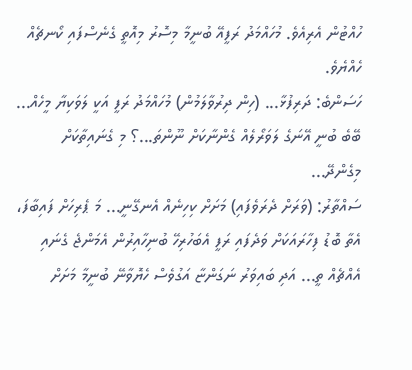ހުއްޓުން އެރިއެވެ. މުހައްމަދު ރަފީއޭ ބުނީމާ މިސޮރު މިއޮތީ ގެނެސްފައި ކޯނޗެއް ހެއްޔެވެ.
ހަސަންބެ: ދަރިފުޅާ... (ހިން ދިރުވާލަމުން) މުހައްމަދު ރަފީ އަކީ ލަވަކިޔާ މީހެއް... ބޭބެ ބުނީ އޭނަގެ ލަވަރޯލެއް ގެންނާކަށް ނޫންތަ...؟ މި ގެނައިތާކަށް މިގެންދޭ...
ސައްތާރު: (ވަރަށް ދެރަވެފައި) މަށަށް ކިހިނެއް އެނގޭނީ... މަ ޕެރިހަށް ފައިބާފަ، އެތާ ބޮޑު ފިހާރައަކަށް ވަދެފައި ރަފީ އެބަހުރިހޭ ބުނިހާއިރުން އެމަންޖެ ގެނައި އެއްޗެއް ތީ... އަދި ބައިވަރު ނަގަންޏާ އަގުވެސް ހެޔޮވާނޭ ބުނީމާ މަށަށް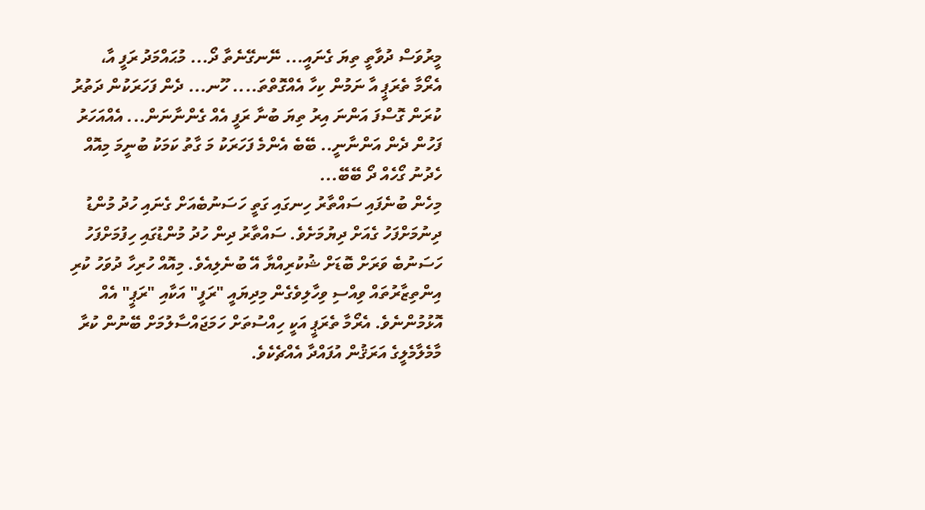މީރުވަސް ދުވާތީ ތިޔަ ގެނައީ... ނޭނގޭނެތާ ދޯ... މުޙައްމަދު ރަފީ އާ، އެރޯމާ ތެރަޕީ އާ ނަމުން ކިހާ އެއްގޮތްތަ.... ހޫނ... ދެން ފަހަރަކުން ދަތުރު ކުރަން ގޮސްފަ އަންނަ އިރު ތިޔަ ބުނާ ރަފީ އެއް ގެންނާނަން... އެއްއަހަރު ފަހުން ދެން އަންނާނީ.. ބޭބެ އެންމެ ފަހަރަކު މަ ގާތު ކަމަކު ބުނީމަ މިއޮއް ހެދުނު ގޯހެއް ދޯ ބޭބޭ...
މިހެން ބުނެފައި ސައްތާރު ހިނގައި ގަތީ ހަސަނުބެއަށް ގެނައި ހުދު މުންޑު ދިނުމަށްފަހު ގެއަށް ދިޔުމަށެވެ. ސައްތާރު ދިން ހުދު މުންޑުގައި ހިފުމަށްފަހު ހަސަނުބެ ވަރަށް ބޮޑަށް ޝުކުރިއްޔާ އޭ ބުނެލިއެވެ. މިއޮއް ހުރިހާ ދުވަހު ކުރި އިންތިޒާރުތައް ވިއްސި ވިހާލިވެގެން މިދިޔައީ "ރަފީ" އަކާއި "ރަޕީ" އެއް އޮޅުމުންނެވެ. އެރޯމާ ތެރަޕީ އަކީ ހިއްސުތަށް ހަމަޖައްސާލުމަށް ބޭނުން ކުރާ މާމެލާމެލީގެ އަރަޤުން އުފައްދާ އެއްޗެކެވެ.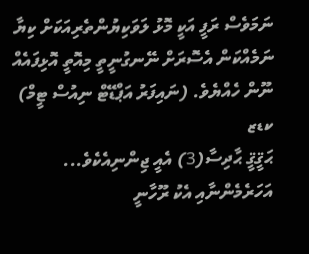ނަމަވެސް ރަފީ އަކީ މޮޅު ލަވަކިޔުންތެރިއަކަށް ކިޔާ ނަމެއްކަން އެސޮރަށް ނޭނގުނީތީ މިއޮތީ އޮޅިފައެއް ނޫން ހެއްޔެވެ. (ނައިފަރު އަޕްޑޭޓް ނިއުސް ޓީމް) ކޑޒ
ޙަޤީޤީ ޙާދިސާ(3) އެއީ ޖިންނިއެކެވެ...
އަހަރެމެންނާއި އެކު ރޫހާނީ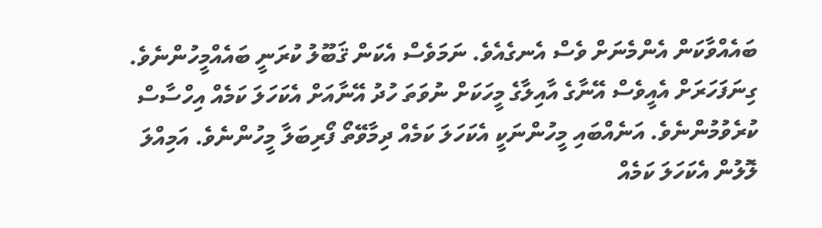ބައެއްވާކަން އެންމެނަށް ވެސް އެނގެއެވެ. ނަމަވެސް އެކަން ޤަބޫލު ކުރަނީ ބައެއްމީހުންނެވެ. ގިނަފަހަރަށް އެއީވެސް އޭނާގެ އާއިލާގެ މީހަކަށް ނުވަތަ ހުދު އޭނާއަށް އެކަހަލަ ކަމެއް އިހްސާސް ކުރެވުމުންނެވެ. އަނެއްބައި މީހުންނަކީ އެކަހަލަ ކަމެއް ދިމާވޭތޯ ފޯރިބަލާ މީހުންނެވެ. އަމިއްލަ ލޮލުން އެކަހަލަ ކަމެއް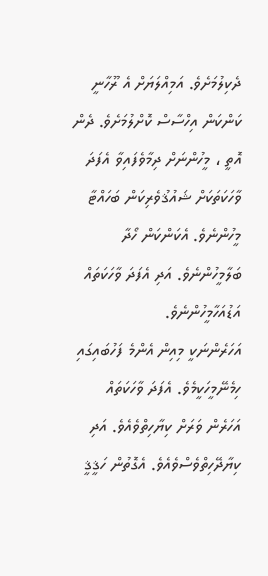ދެކިލުމަށެވެ. އަމިއްލަޔަށް އެ ރޫހާނީ ކަންކަން އިހްސާސް ކޮށްލުމަށެވެ. ދެން އޮތީ ، މީހުންނަށް ދިމާވެފައިވާ އެފަދަ ވާހަކަތަކަށް ޝައުޤުވެރިކަން ބަހައްޓާ މީހުންނެވެ. އެކަންކަން ހޯދާ ބަލާމީހުންނެވެ. އަދި އެފަދަ ވާހަކަތައް އަޑުއަހާމީހުންނެވެ.
އަހަރެންނަކީ މިއިން އެންމެ ފަހުބައިގައި ހިމެނޭމީހަކީމެވެ. އެފަދަ ވާހަކަތައް އަހަރެން ވަރަށް ކިޔާހިތްވެއެވެ. އަދި ކިޔާދޭހިތްވެސްވެއެވެ. އެގޮތުން ހަޤީޤީ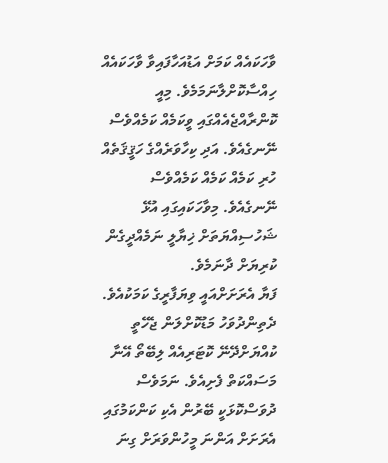ވާހަކައެއް ކަމަށް އަޑުއަހާފައިވާ ވާހަކައެއް ހިއްސާކޮށްލާނަމަމެވެ. މިއީ ކޮންރާއްޖެއެއްގައި ވީކަމެއް ކަމެއްވެސް ނޭނގެއެވެ. އަދި ކިހާވަރެއްގެ ހަޤީޤަތެއް ހުރި ކަމެއް ކަމެއް ކަމެއްވެސް ނޭނގެއެވެ. މިވާހަކައިގައި އުޅޭ ޝަހުސިއްޔަތަށް ޚިޔާލީ ނަމެއްދީގެން ކުރިޔަށް ދާނަމެވެ.
ފަޔާ އެރަށަށްއައީ ވިޔަފާރީގެ ކަމަކުއެވެ. ދެތިންދުވަހު މަޑުކޮށްލަން ޖެހޭތީ ކުއްޔަށްދޭނޭ ކޮޓަރިއެއް ލިބޭތޯ އޭނާ މަސައްކަތް ފެށިއެވެ. ނަމަވެސް ދުވަސްކޮޅަކީ ބޭރުން އެކި ކަންކަމުގައި އެރަށަށް އަންނަ މީހުންވަރަށް ގިނަ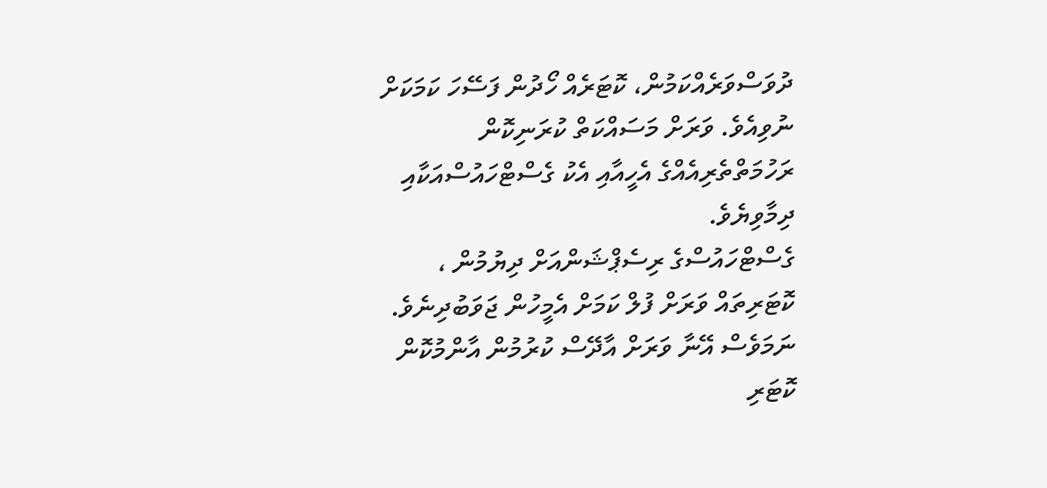ދުވަސްވަރެއްކަމުން، ކޮޓަރެއް ހޯދުން ފަސޭހަ ކަމަކަށް ނުވިއެވެ. ވަރަށް މަސައްކަތް ކުރަނިކޮން ރަހުމަތްތެރިއެއްގެ އެހީއާއި އެކު ގެސްޓްހައުސްއަކާއި ދިމާވިޔެވެ.
ގެސްޓްހައުސްގެ ރިސެޕްޝަންއަށް ދިޔުމުން ،  ކޮޓަރިތައް ވަރަށް ފުލް ކަމަށް އެމީހުން ޖަވަބުދިނެވެ. ނަމަވެސް އޭނާ ވަރަށް އާދޭސް ކުރުމުން އާންމުކޮން ކޮޓަރި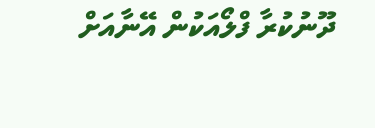ދޫނުކުރާ ފްލޯއަކުން އޭނާއަށް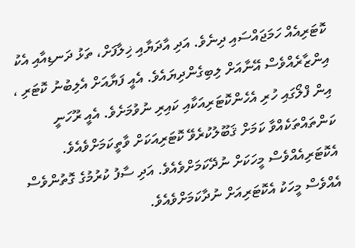ކޮޓަރިއެއް ހަމަޖައްސައި ދިނެވެ. އަދި އާދަޔާއި ޚިލާފަށް، ތަޅު ދަނޑިއާއި އެކު އިންޒާރެއްވެސް އޭނާއަށް ލިބިގެންދިޔައެވެ. އެއީ ފަޔާއަށް އެލިބުނު ކޮޓަރި ، އިން ފްލޯގައި ހުރި އެހެންކޮޓަރިއަކާއި ކައިރި ނުވުމަށެވެ. އެއީ ރޫހަނީ ކަންތައްތަކެއްވާ ކަމަށް ޤަބޫލުކުރެވޭ ކޮޓަރިއަކަށް ވާތީކަމަށްވެއެވެ. އެކޮޓަރިއެއްވެސް މީހަކަށް ނުދޭކަމަށްވެއެވެ. އަދި ސާފު ކުރުމުގެ ގޮތުންވެސް އެއްވެސް މީހަކު އެކޮޓަރިއަށް ނުދާކަމަށްވެއެވެ.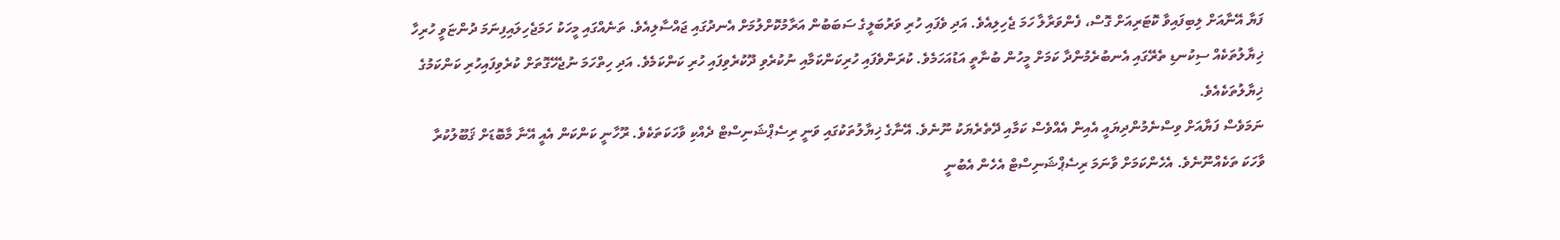ފަޔާ އޭނާއަށް ލިބިފައިވާ ކޮޓަރިއަށް ގޮސް، ފެންވަރާލާ ހަމަ ޖެހިލިއެވެ. އަދި ވެފައި ހުރި ވަރުބަލީގެ ސަބަބުން އަރާމުކޮށްލުމަށް އެނދުގައި ޖައްސާލިއެވެ. ތަނެއްގައި މީހަކު ހަމަޖެހިލައިފިނަމަ ދުންޏަވީ ހުރިހާ ޚިޔާލުތަކެއް ސިކުނޑި ތެރޭގައި އެނބުރެމުންދާ ކަމަށް މީހުން ބުނާތީ އަޑުއަހަމެވެ. ކުރަންވެފައި ހުރިކަންކަމާއި ނުކުރެވި ދޫކުރެވިފައި ހުރި ކަންކަމެވެ. އަދި ހިތްހަމަ ނުޖެހޭގޮތަށް ކުރެވިފައިހުރި ކަންކަމުގެ ޚިޔާލުތަކެއެވެ.
ނަމަވެސް ފަޔާއަށް ވިސްނެމުންދިޔައީ އެއިން އެއްވެސް ކަމާއި ދޭތެރެޔަކު ނޫނެވެ. އޭނާގެ ޚިޔާލުތަކުގައި ވަނީ ރިސެޕްޝަނިސްޓް ދެއްކި ވާހަކަތަކެވެ. ރޫހާނީ ކަންކަން އެއީ އޭނާ މާބޮޑަށް ޤަބޫލުކުރާ ވާހަކަ ތަކެއްނޫނެވެ. އެހެންކަމަށް ވާނަމަ ރިސެޕްޝަނިސްޓް އެހެން އެބުނީ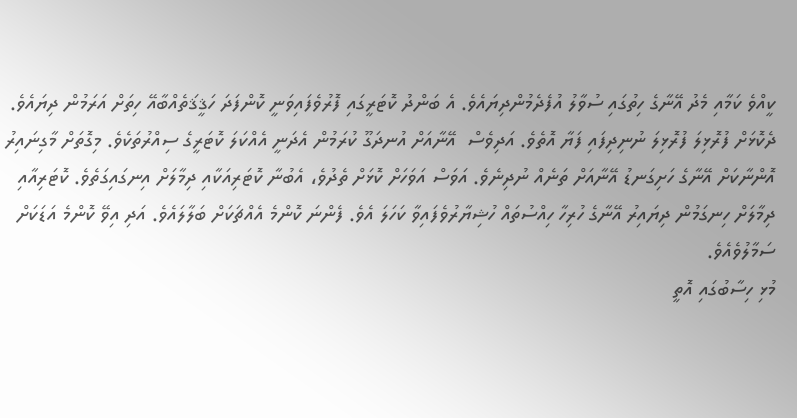ކީއްވެ ކަމާއި މެދު އޭނާގެ ހިތުގައި ސުވާލު އުފެދެމުންދިޔައެވެ. އެ ބަންދު ކޮޓަރީގައި ފޮރުވެފައިވަނީ ކޮންފަދަ ހަޤީޤަތެއްބާއޭ ހިތަށް އަރަމުން ދިޔައެވެ.
ދެކޮޅަށް ފުރޮޅިލަ ފުރޮޅިލަ ނުނިދިފައި ފަޔާ އޮތެވެ. އަދިވެސް  އޭނާއަށް އުނދަގޫ ކުރަމުން އެދަނީ އެއްކަލަ ކޮޓަރީގެ ސިއްރުތަކެވެ. މިގޮތަށް މާގިނައިރު އޮންނާކަށް އޭނާގެ ހަށިގަނޑު އޭނާއަށް ތަނެއް ނުދިނެވެ. އަވަސް އަވަހަށް ކޮޅަށް ތެދުވެ، އެބުނާ ކޮޓަރިއަކާއި ދިމާލަށް އިނގައިގަތެވެ. ކޮޓަރިއާއި ދިމާލަށް ހިނގަމުން ދިޔައިރު އޭނާގެ ހުރިހާ ހިއްސުތައް ހުޝިޔާރުވެފައިވާ ކަހަލަ އެވެ. ފެންނަ ކޮންމެ އެއްޗަކަށް ބަލާލައެވެ. އަދި އިވޭ ކޮންމެ އަޑަކަށް ސަމާލުވެއެވެ.
މުޅި ހިސާބުގައި އޮތީ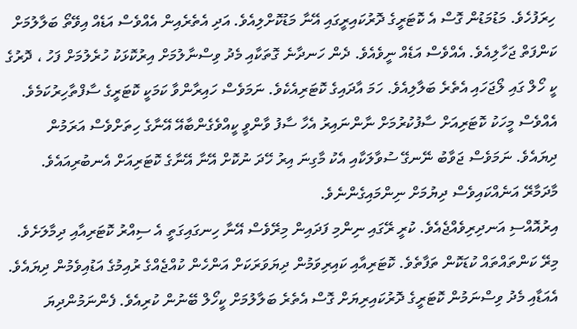ހިރަފުހެވެ. މަޑުމަޑުން ގޮސް އެ ކޮޓަރީގެ ދޮރުކައިރީގައި އޭނާ މަޑުކޮށްލިއެވެ. އަދި އެތެރެއިން އެއްވެސް އަޑެއް އިވޭތޯ ބަލާލުމަށް ކަންފަތް ޖަހާލިއެވެ. އެއްވެސް އަޑެއް ނީވެއެވެ. ދެން ހަނދާނެ ގޮތަކާއި މެދު ވިސްނާލުމަށް އިރުކޮޅަކު ހުރެލުމަށް ފަހު ، ދޮރުގެ ކީ ހޯލް ގައި ލޯޖަހައި އެތެރެ ބަލާލިއެވެ. ހަމަ އާދައިގެ ކޮޓަރިއެކެވެ. ނަމަވެސް ހައިރާންވާ ކަމަކީ ކޮޓަރީގެ ސާފްތާހިރުކަމެވެ. އެއްވެސް މީހަކު ކޮޓަރިއަށް ސާފުކުރުމަށް ނާންނައިރު އެހާ ސާފު ވާންވީ ކީއްވެގެންބާއޭ އޭނާގެ ހިތަށްވެސް އަރަމުން ދިޔައެވެ. ނަމަވެސް ޖަވާބު ނޭނގޭ ސުވާލަކާއި އެކު މާގިނަ އިރު ހޭދަ ނުކޮށް އޭނާ އޭނާގެ ކޮޓަރިއަށް އެނބުރިއައެވެ. މާދަމާރޭ އަނެއްކައިވެސް ދިޔުމަށް ނިންމައިގެންނެވެ.
އިރުއޮއްސި އަނދިރިވެއްޖެއެވެ. ކުރީ ރޭގައި ނިންމި ފަދައިން މިރޭވެސް އޭނާ ހިނގައިގަތީ އެ ސިއްރު ކޮޓަރިއާއި ދިމާލަށެވެ. މިރޭ ކަންތައްތައް ކުޑަކޮން ތަފާތެވެ. ކޮޓަރިއާއި ކައިރިވަމުން ދިޔަވަރަކަށް އަންހެން ކުއްޖެއްގެ ރުއިމުގެ އަޑުއިވެމުން ދިޔައެވެ. އެއަޑާއި މެދު ވިސްނަމުން ކޮޓަރީގެ ދޮރުކައިރިޔަށް ގޮސް އެތެރެ ބަލާލުމަށް ކީހޯލް ބޭނުން ކުރިއެވެ. ފެންނަމުންދިޔަ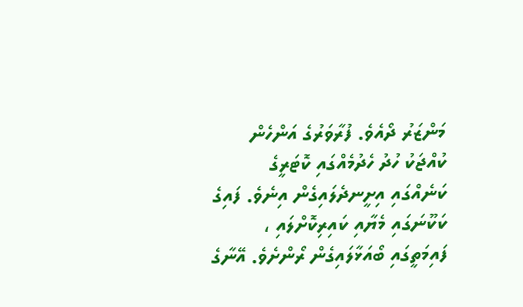މަންޒަރު ދޯއެވެ. ފުރާވަރުގެ އަންހެން ކުއްޖަކު ހުދު ހެދުމެއްގައި ކޮޓަރީގެ ކަނެއްގައި އިށީނދެލައިގެން އިނެވެ. ފައިގެ ކަކޫނަގައި މެޔާއި ކައިރިކޮށްލައި ، ފައިމަތީގައި ބޯއަޅާލައިގެން ރޯންށެވެ. އޭނާގެ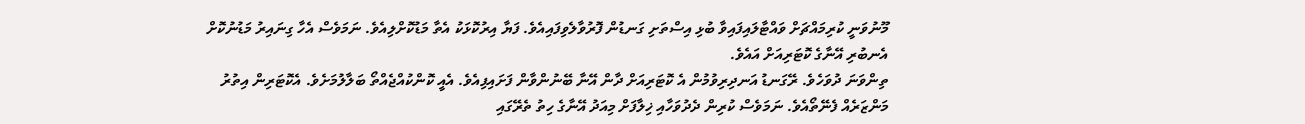މޫނުވަނީ ކުރިމައްޗަށް ވައްޓާލައިފައިވާ ބުޅި އިސްތަށި ގަނޑުން ފޮރުވާލެވިފައިއެވެ. ފަޔާ އިރުކޮޅަކު އެތާ މަޑުކޮށްލިއެވެ. ނަމަވެސް އެހާ ގިނައިރު މަޑުނުކޮށް އެނބުރި އޭނާގެ ކޮޓަރިއަށް އައެވެ.
ތިންވަނަ ދުވަހެވެ. ރޭގަނޑު އަނދިރިވުމުން އެ ކޮޓަރިއަށް ދާން އޭނާ ބޭނުންވާން ފަށައިފިއެވެ. އެއީ ކޮންކުއްޖެއްތޯ ބަލާލުމަށެވެ. އެކޮޓަރިން އިތުރު މަންޒަރެއް ފެނޭތޯއެވެ. ނަމަވެސް ކުރިން ދެދުވަހާއި ޚިލާފަށް މިއަދު އޭނާގެ ހިތު ތެރޭގައި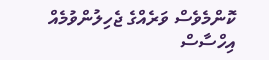ކޮންމެވެސް ވަރެއްގެ ޖެހިލުންވުމެއް އިހްސާސް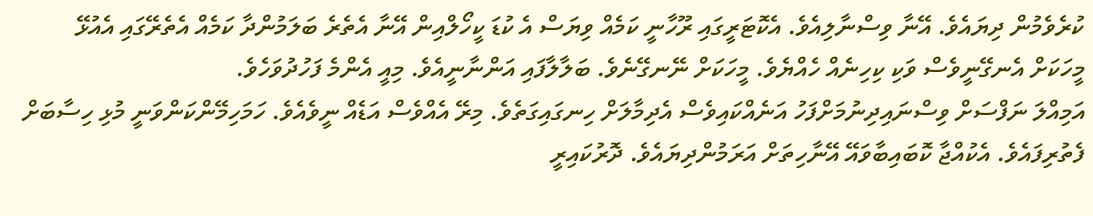ކުރެވެމުން ދިޔައެވެ. އޭނާ ވިސްނާލިއެވެ. އެކޮޓަރީގައި ރޫހާނީ ކަމެއް ވިޔަސް އެ ކުޑަ ކީހޯލްއިން އޭނާ އެތެރެ ބަލަމުންދާ ކަމެއް އެތެރޭގައި އެއުޅޭ މީހަކަށް އެނގޭނީވެސް ވަކި ކިހިނެއް ހެއްޔެވެ. މީހަކަށް ނޭނގޭނެވެ. ބަލާލާފައި އަންނާނީއެވެ. މިއީ އެންމެ ފަހުދުވަހެވެ.
އަމިއްލަ ނަފްސަށް ވިސްނައިދިނުމަށްފަހު އަނެއްކައިވެސް އެދިމާލަށް ހިނގައިގަތެވެ. މިރޭ އެއްވެސް އަޑެއް ނީވެއެވެ. ހަމަހިމޭންކަންވަނީ މުޅި ހިސާބަށް ފެތުރިފައެވެ. އެކުއްޖާ ކޮބައިބާވައޭ އޭނާހިތަށް އަރަމުންދިޔައެވެ. ދޮރުކައިރީ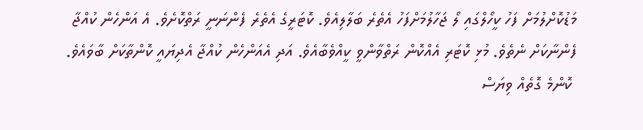މަޑުކޮށްލުމަށް ފަހު ކީހޯލްގައި ލޯ ޖަހާލުމަށްފަހު އެތެރެ ބަލާލިއެވެ. ކޮޓަރީގެ އެތެރެ ފެންނަނީ ރަތްކޮށެވެ. އެ އަންހެން ކުއްޖާ ފެންނާކަށް ނެތެވެ. މުޅި ކޮޓަރި އެއްކޮން ރަތްވާންވީ ކީއްވެބާއެވެ. އަދި އެއަންހެން ކުއްޖާ އެދިޔައީ ކޮންތާކަށް ބާވައެވެ.
 ކޮންމެ ގޮތެއް ވިޔަސް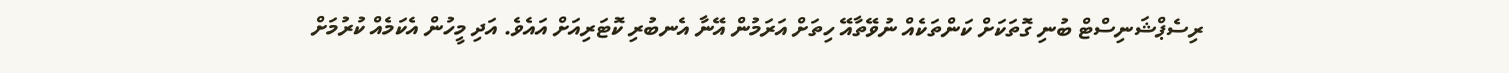ރިސެޕްޝަނިސްޓް ބުނި ގޮތަކަށް ކަންތަކެއް ނުވޭތާއޭ ހިތަށް އަރަމުން އޭނާ އެނބުރި ކޮޓަރިއަށް އައެވެ. އަދި މީހުން އެކަމެއް ކުރުމަށް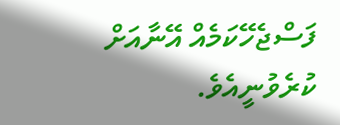ފަސްޖެހޭކަމެއް އޭނާއަށް ކުރެވުނީއެވެ.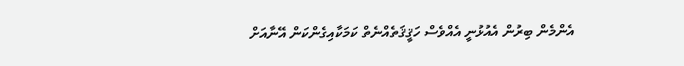އެންމެން ބިރުން އެއުޅުނީ އެއްވެސް ހަޤީޤަތެއްނެތް ކަމަކާއިގެންކަން އޭނާއަށް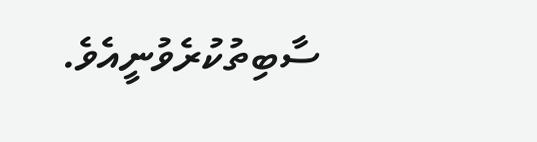ސާބިތުކުރެވުނީއެވެ.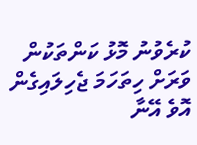ކުރެވުނު މޮޅު ކަންތަކުން ވަރަށް ހިތަހަމަ ޖެހިލައިގެން އޮވެ އޭނާ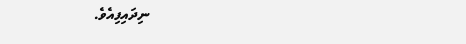ނިދައިފިއެވެ.